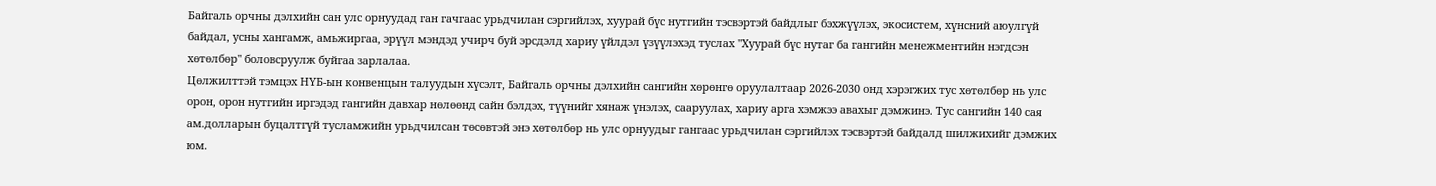Байгаль орчны дэлхийн сан улс орнуудад ган гачгаас урьдчилан сэргийлэх, хуурай бүс нутгийн тэсвэртэй байдлыг бэхжүүлэх, экосистем, хүнсний аюулгүй байдал, усны хангамж, амьжиргаа, эрүүл мэндэд учирч буй эрсдэлд хариу үйлдэл үзүүлэхэд туслах "Хуурай бүс нутаг ба гангийн менежментийн нэгдсэн хөтөлбөр" боловсруулж буйгаа зарлалаа.
Цөлжилттэй тэмцэх НҮБ-ын конвенцын талуудын хүсэлт, Байгаль орчны дэлхийн сангийн хөрөнгө оруулалтаар 2026-2030 онд хэрэгжих тус хөтөлбөр нь улс орон, орон нутгийн иргэдэд гангийн давхар нөлөөнд сайн бэлдэх, түүнийг хянаж үнэлэх, сааруулах, хариу арга хэмжээ авахыг дэмжинэ. Тус сангийн 140 сая ам.долларын буцалтгүй тусламжийн урьдчилсан төсөвтэй энэ хөтөлбөр нь улс орнуудыг гангаас урьдчилан сэргийлэх тэсвэртэй байдалд шилжихийг дэмжих юм.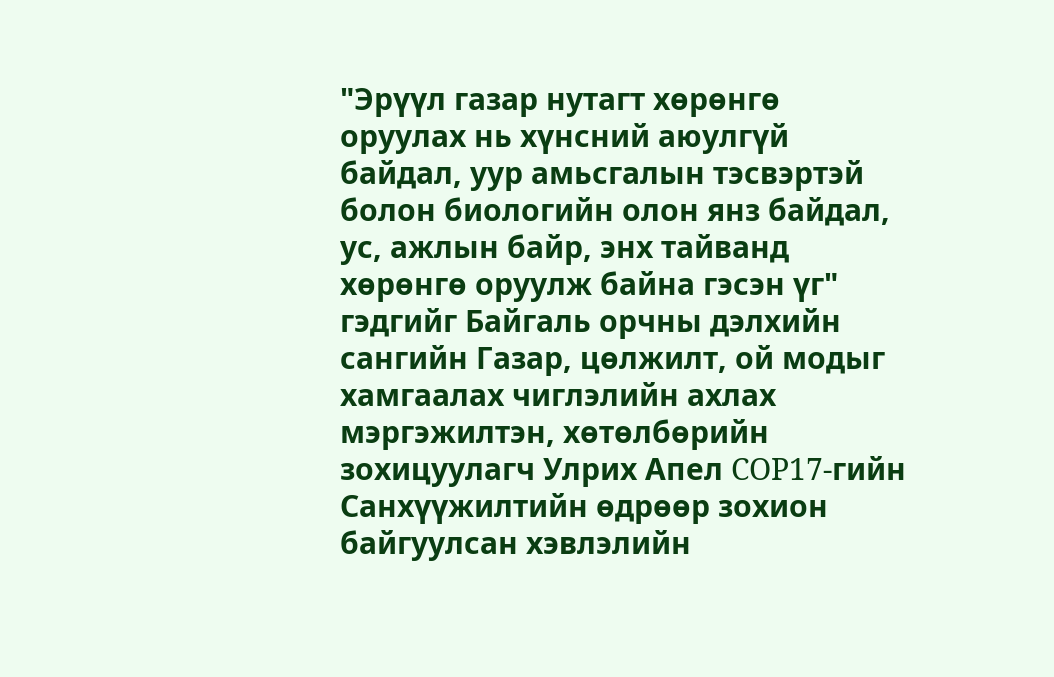"Эрүүл газар нутагт хөрөнгө оруулах нь хүнсний аюулгүй байдал, уур амьсгалын тэсвэртэй болон биологийн олон янз байдал, ус, ажлын байр, энх тайванд хөрөнгө оруулж байна гэсэн үг" гэдгийг Байгаль орчны дэлхийн сангийн Газар, цөлжилт, ой модыг хамгаалах чиглэлийн ахлах мэргэжилтэн, хөтөлбөрийн зохицуулагч Улрих Апел COP17-гийн Санхүүжилтийн өдрөөр зохион байгуулсан хэвлэлийн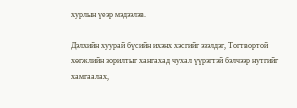хурлын үеэр мэдээлэв.

Дэлхийн хуурай бүсийн ихэнх хэсгийг эзэлдэг, Тогтвортой хөгжлийн зорилтыг хангахад чухал үүрэгтэй бэлчээр нутгийг хамгаалах,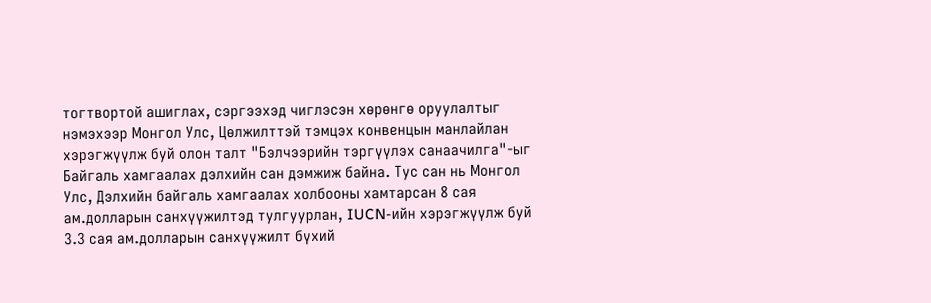тогтвортой ашиглах, сэргээхэд чиглэсэн хөрөнгө оруулалтыг нэмэхээр Монгол Улс, Цөлжилттэй тэмцэх конвенцын манлайлан хэрэгжүүлж буй олон талт "Бэлчээрийн тэргүүлэх санаачилга"-ыг Байгаль хамгаалах дэлхийн сан дэмжиж байна. Тус сан нь Монгол Улс, Дэлхийн байгаль хамгаалах холбооны хамтарсан 8 сая ам.долларын санхүүжилтэд тулгуурлан, IUCN-ийн хэрэгжүүлж буй 3.3 сая ам.долларын санхүүжилт бүхий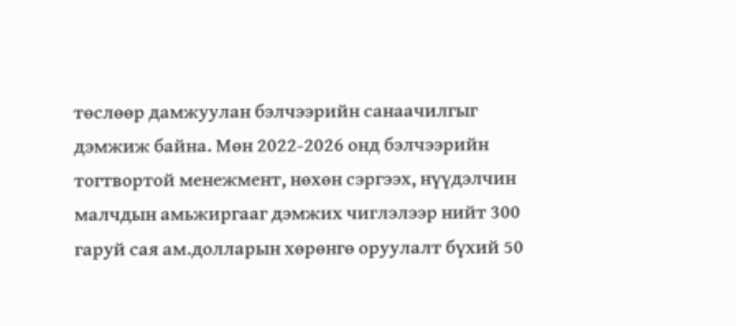төслөөр дамжуулан бэлчээрийн санаачилгыг дэмжиж байна. Мөн 2022-2026 онд бэлчээрийн тогтвортой менежмент, нөхөн сэргээх, нүүдэлчин малчдын амьжиргааг дэмжих чиглэлээр нийт 300 гаруй сая ам.долларын хөрөнгө оруулалт бүхий 50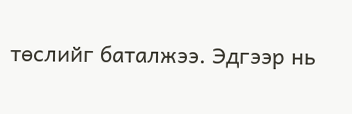төслийг баталжээ. Эдгээр нь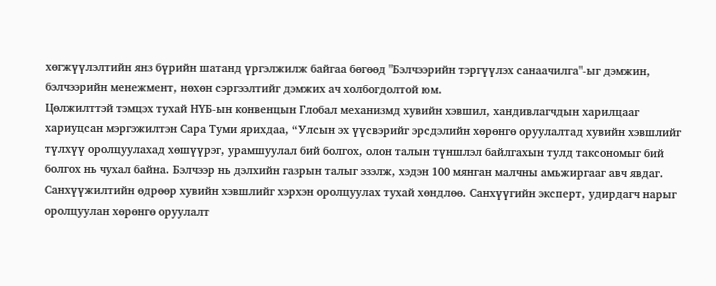хөгжүүлэлтийн янз бүрийн шатанд үргэлжилж байгаа бөгөөд "Бэлчээрийн тэргүүлэх санаачилга"-ыг дэмжин, бэлчээрийн менежмент, нөхөн сэргээлтийг дэмжих ач холбогдолтой юм.
Цөлжилттэй тэмцэх тухай НҮБ-ын конвенцын Глобал механизмд хувийн хэвшил, хандивлагчдын харилцааг хариуцсан мэргэжилтэн Сара Туми ярихдаа, “Улсын эх үүсвэрийг эрсдэлийн хөрөнгө оруулалтад хувийн хэвшлийг түлхүү оролцуулахад хөшүүрэг, урамшуулал бий болгох, олон талын түншлэл байлгахын тулд таксономыг бий болгох нь чухал байна. Бэлчээр нь дэлхийн газрын талыг эзэлж, хэдэн 100 мянган малчны амьжиргааг авч явдаг. Санхүүжилтийн өдрөөр хувийн хэвшлийг хэрхэн оролцуулах тухай хөндлөө. Санхүүгийн эксперт, удирдагч нарыг оролцуулан хөрөнгө оруулалт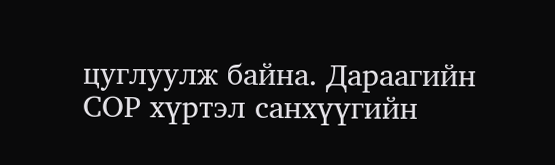цуглуулж байна. Дараагийн СОР хүртэл санхүүгийн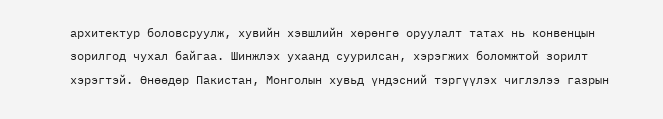архитектур боловсруулж, хувийн хэвшлийн хөрөнгө оруулалт татах нь конвенцын зорилгод чухал байгаа. Шинжлэх ухаанд суурилсан, хэрэгжих боломжтой зорилт хэрэгтэй. Өнөөдөр Пакистан, Монголын хувьд үндэсний тэргүүлэх чиглэлээ газрын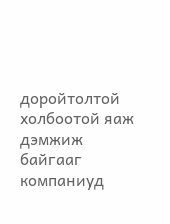доройтолтой холбоотой яаж дэмжиж байгааг компаниуд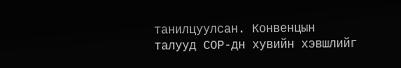танилцуулсан. Конвенцын талууд СОР-дн хувийн хэвшлийг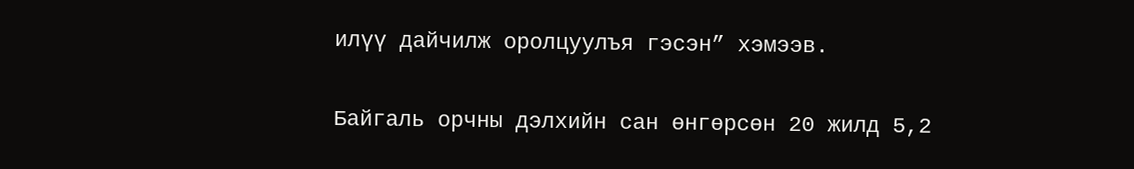илүү дайчилж оролцуулъя гэсэн” хэмээв.

Байгаль орчны дэлхийн сан өнгөрсөн 20 жилд 5,2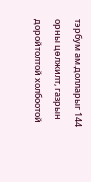тэрбум ам.долларыг 144 орны цөлжилт, газрын доройтолтой холбоотой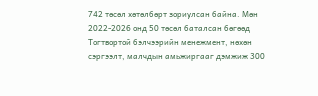742 төсөл хөтөлбөрт зориулсан байна. Мөн 2022-2026 онд 50 төсөл баталсан бөгөөд Тогтвортой бэлчээрийн менежмент, нөхөн сэргээлт, малчдын амьжиргааг дэмжиж 300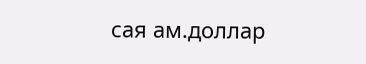сая ам.доллар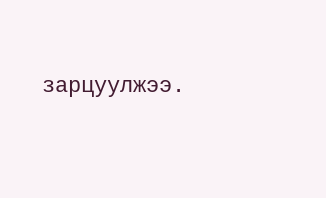зарцуулжээ.